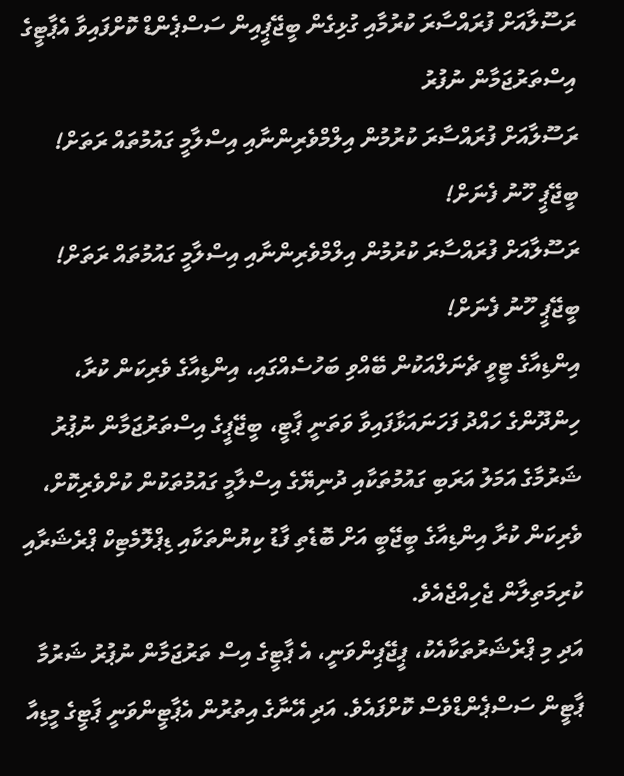ރަސޫލާއަށް ފުރައްސާރަ ކުރުމާއި ގުޅިގެން ބީޖޭޕީއިން ސަސްޕެންޑް ކޮށްފައިވާ އެޕާޓީގެ އިސްތަރުޖަމާން ނުފުރު
ރަސޫލާއަށް ފުރައްސާރަ ކުރުމުން އިލްމްވެރިންނާއި އިސްލާމީ ގައުމުތައް ރަތަށް! ބީޖޭޕީ ހޫނު ފެނަށް!
ރަސޫލާއަށް ފުރައްސާރަ ކުރުމުން އިލްމްވެރިންނާއި އިސްލާމީ ގައުމުތައް ރަތަށް! ބީޖޭޕީ ހޫނު ފެނަށް!
އިންޑިއާގެ ޓީވީ ޗެނަލްއަކުން ބޭއްވި ބަހުސެއްގައި، އިންޑިއާގެ ވެރިކަން ކުރާ، ހިންދޫންގެ ހައްދު ފަހަނައަޅާފައިވާ ވަތަނީ ޕާޓީ، ބީޖޭޕީގެ އިސްތަރުޖަމާން ނުޕުރު ޝަރުމާގެ އަމަލު އަރަބި ގައުމުތަކާއި ދުނިޔޭގެ އިސްލާމީ ގައުމުތަކުން ކުށްވެރިކޮށް، ވެރިކަން ކުރާ އިންޑިއާގެ ބީޖޭބީ އަށް ބޮޑެތި ފާޑު ކިޔުންތަކާއި ޑިޕްލޮމެޓިކް ޕްރެޝަރާއި ކުރިމަތިލާން ޖެހިއްޖެއެވެ.
އަދި މި ޕްރެޝަރުތަކާއެކު، ޕީޖޭޕިންވަނީ، އެ ޕާޓީގެ އިސް ތަރުޖަމާން ނުޕުރު ޝަރުމާ ޕާޓީން ސަސްޕެންޑްވެސް ކޮށްފައެވެ. އަދި އޭނާގެ އިތުރުން އެޕާޓީންވަނީ ޕާޓީގެ މީޑިއާ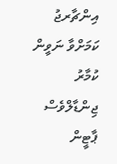އިންޗާރޖު ކަމަށްވާ ނަވީން ކުމާރު ޖިންޑާލްވެސް ޕާޓީން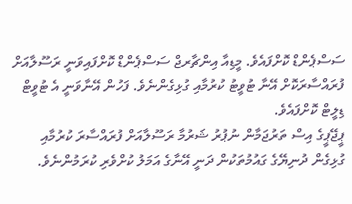ސަސްޕެންޑް ކޮށްފައެވެ. މީޑިއާ އިންޗާރޖް ސަސްޕެންޑް ކޮށްފައިވަނީ ރަސޫލާއަށް ފުރައްސާރަކޮށް އޭނާ ޓުވީޓު ކުރުމާއި ގުޅިގެންނެވެ. ފަހުން އޭނާވަނީ އެ ޓުވީޓް ޑިލީޓް ކޮށްފައެވެ.
ޕީޖޭޕީގެ އިސް ތަރުޖަމާން ނުޕުރު ޝަރުމާ ރަސޫލާއަށް ފުރައްސާރަ ކުރުމާއި ގުޅިގެން ދުނިޔޭގެ ގައުމުތަކުން ދަނީ އޭނާގެ އަމަލު ކުށްވެރި ކުރަމުންނެވެ.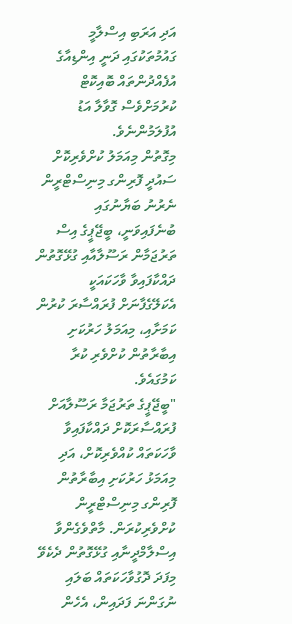އަދި އަރަބި އިސްލާމީ ގައުމުތަކުގައި ދަނީ އިންޑިއާގެ އުފެއްދުންތައް ބޮއިކޮޓް ކުރުމަށްވެސް ގޮވާލާ އަޑު އުފުލަމުންނެވެ.
މިގޮތުން މިއަމަލު ކުށްވެރިކޮށް ސައުދީ ފޮރިންގ މިނިސްޓްރީން ނެރުނު ބަޔާނުގައި ބުނެފައިވަނީ، ބީޖޭޕީގެ އިސް ތަރުޖަމާން ރަސޫލާއާއި ގުޅޭގޮތުން ދައްކާފައިވާ ވާހަކައަކީ އެކަލޭގެފާނަށް ފުރައްސާރަ ކުރުން ކަމަށާއި، މިއަމަލު ހަރުކަށި އިބާރާތުން ކުށްވެރި ކުރާ ކަމުގައެވެ.
"ބީޖޭޕީގެ ތަރުޖަމާ ރަސޫލާއަށް ފުރައްސާރަކޮށް ދައްކާފައިވާ ވާހަކަތައް ކުއްވެރިކޮށް، އަދި މިއަމަޅު ހަރުކަށި އިބާރާތުން ފޮރިންގ މިނިސްޓްރީން ކުށްވެރިކުރަން. މާތްވެގެންވާ އިސްލާމްދީނާއި ގުޅޭގޮތުން ދެކެވޭ މިފަދަ ދޮގުވާހަކަތައް ބަލައި ނުގަންނަ ފަދައިން، އެހެން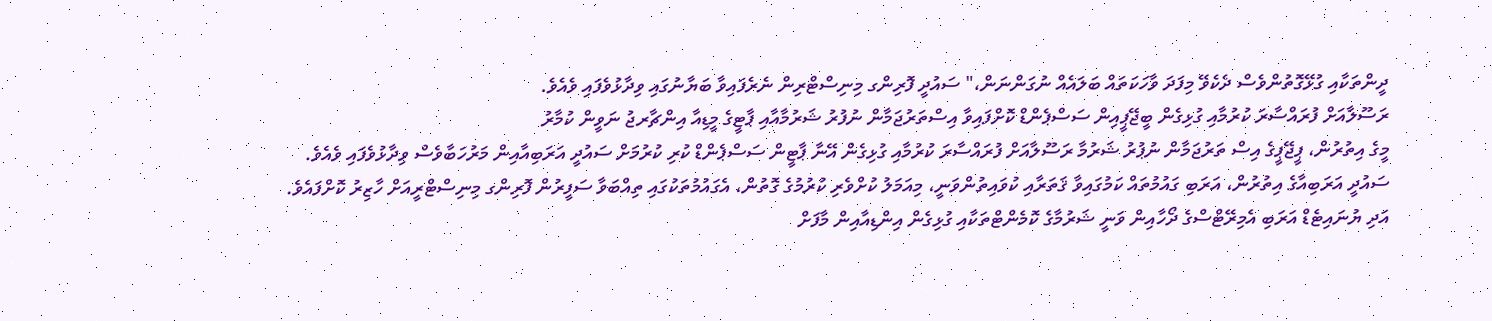ދީންތަކާއި ގުޅޭގޮތުންވެސް ދެކެވޭ މިފަދަ ވާހަކަތައް ބަލައެއް ނުގަންނަން،" ސައުދީ ފޮރިންގ މިނިސްޓްރިން ނެރެފައިވާ ބަޔާނުގައި ވިދާޅުވެފައި ވެއެވެ.
ރަސޫލާއަށް ފުރައްސާރަ ކުރުމާއި ގުޅިގެން ބީޖޭޕީއިން ސަސްޕެންޑް ކޮށްފައިވާ އިސްތަރުޖަމާން ނުފުރު ޝަރުމާއާއި ޕާޓީގެ މީޑިއާ އިންޗާރޖު ނަވީން ކުމާރު
މީގެ އިތުރުން، ޕީޖޭޕީގެ އިސް ތަރުޖަމާން ނުޕުރު ޝަރުމާ ރަސޫލާއަށް ފުރައްސާރަ ކުރުމާއި ގުޅިގެން އޭނާ ޕާޓީން ސަސްޕެންޑް ކުރި ކުރުމަށް ސައުދީ އަރަބިއާއިން މަރުހަބާވެސް ވިދާޅުވެފައި ވެއެވެ.
ސައުދީ އަރަބިއާގެ އިތުރުން، އަރަބި ގައުމުތައް ކަމުގައިވާ ޤަތަރާއި ކުވައިތުންވަނީ، މިއަމަލު ކުށްވެރި ކުރުމުގެ ގޮތުން، އެގައުމުތަކުގައި ތިއްބަވާ ސަފީރުން ފޮރިންގ މިނިސްޓްރީއަށް ހާޒިރު ކޮށްފައެވެ. އަދި ޔުނައިޓެޑް އަރަބި އެމިރޭޓްސްގެ ދޯހާއިން ވަނީ ޝަރުމާގެ ކޮމެންޓްތަކާއި ގުޅިގެން އިންޑިއާއިން މާފަށް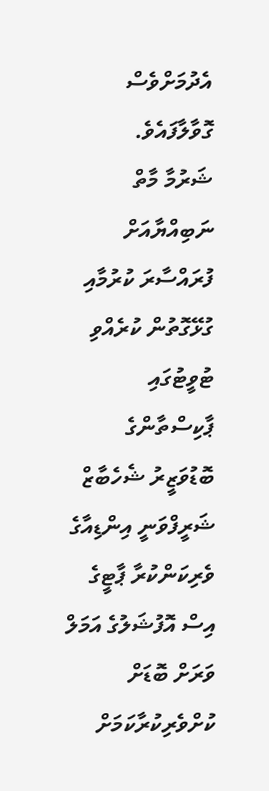އެދުމަށްވެސް ގޮވާލާފައެވެ.
ޝަރުމާ މާތް ނަބިއްޔާއަށް ފުރައްސާރަ ކުރުމާއި ގުޅޭގޮތުން ކުރެއްވި ޓުވީޓުގައި ޕާކިސްތާންގެ ބޮޑުވަޒީރު ޝެހެބާޒް ޝަރީފްވަނީ އިންޑިއާގެ ވެރިކަންކުރާ ޕާޓީގެ އިސް އޮފުޝަލުގެ އަމަލް ވަރަށް ބޮޑަށް ކުށްވެރިކުރާކަމަށް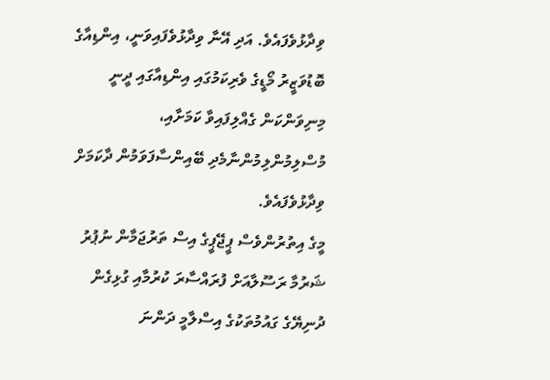ވިދާޅުވެފައެވެ. އަދި އޭނާ ވިދާޅުވެފައިވަނީ، އިންޑިއާގެ ބޮޑުވަޒީރު މޯޑީގެ ވެރިކަމުގައި އިންޑިއާގައި ދީނީ މިނިވަންކަން ގެއްލިފައިވާ ކަމަށާއި، މުސްލިމުންލިމުންނާމެދި ބޭއިންސާފަވަމުން ދާކަމަށް ވިދާޅުވެފައެވެ.
މީގެ އިތުރުންވެސް ޕީޖޭޕީގެ އިސް ތަރުޖަމާން ނުޕުރު ޝަރުމާ ރަސޫލާއަށް ފުރައްސާރަ ކުރުމާއި ގުޅިގެން ދުނިޔޭގެ ގައުމުތަކުގެ އިސްލާމީ ދަންނަ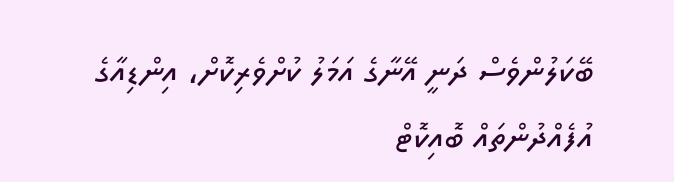ބޭކަލުންވެސް ދަނީ އޭނާގެ އަމަލު ކުށްވެރިކޮށް، އިންޑިއާގެ އުފެއްދުންތައް ބޮއިކޮޓް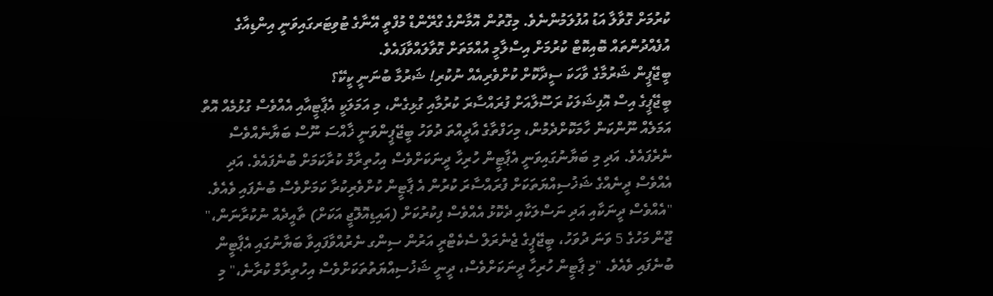ކުރުމަށް ގޮވާލާ އަޑު އުފުލަމުންނެވެ. މިގޮތުން އޮމާންގެ ގްރޭންޑް މުފްތީ އޭނާގެ ޓުވިޓަރގައިވަނީ އިންޑިއާގެ އުފެއްދުންތައް ބޮއިކޮޓް ކުރުމަށް އިސްލާމީ އުއްމަތަށް ގޮވާލައްވާފައެވެ.
ބީޖޭޕީން ޝަރުމާގެ ވާހަކަ ސީދާކޮށް ކުށްވެރިއެއް ނުކުރި! ޝަރުމާ ބުނަނީ ކީކޭ؟
ބީޖޭޕީގެ އިސް އޮފިޝަލަކު ރަސޫލާއަށް ފުރައްސާރަ ކުރުމާއި ގުޅިގެން، މި އަމަލަކީ އެޕާޓީއާއި އެއްވެސް ގުޅުމެއް އޮތް އަމަލެއް ނޫންކަން ހާމަކޮށްދެމުން، މިހަފްތާގެ އާދީއްތަ ދުވަހު ބީޖޭޕީންވަނީ ޚާއްސަ ނޫސް ބަޔާނެއްވެސް ނެރެފައެވެ. އަދި މި ބަޔާނުގައިވަނީ އެޕާޓީން ހުރިހާ ދީނަކަށްވެސް އިހުތިރާމް ކުރާކަމަށް ބުނެފައެވެ. އަދި އެއްވެސް ދީނެއްގެ ޝަޚުސިއްޔަތަކަށް ފުރައްސާރަ ކުރުން އެ ޕާޓީން ކުށްވެރިކުރާ ކަމަށްވެސް ބުނެފައި ވެއެވެ.
"އެއްވެސް ދީނަކާއި އަދި ނަސްލަކާއި ދެކޮޅު އެއްވެސް ފިކުރުކަށް (އައިޑިއޮލޮޖީ އަކަށް) ތާއީދެއް ނުކުރާނަން،" ޖޫން މަހުގެ 5 ވަނަ ދުވަހު، ބީޖޭޕީގެ ޖެނެރަލް ސެކެޓްރީ އަރުން ސިންގ ނެރުއްވާފައިވާ ބަޔާނުގައި އެޕާޓީން ބުނެފައި ވެއެވެ. "މި ޕާޓީން ހުރިހާ ދީނަކަށްވެސް، ދީނީ ޝަޚުސިއްޔަތުތަކަށްވެސް އިހުތިރާމް ކުރާނެ،" މި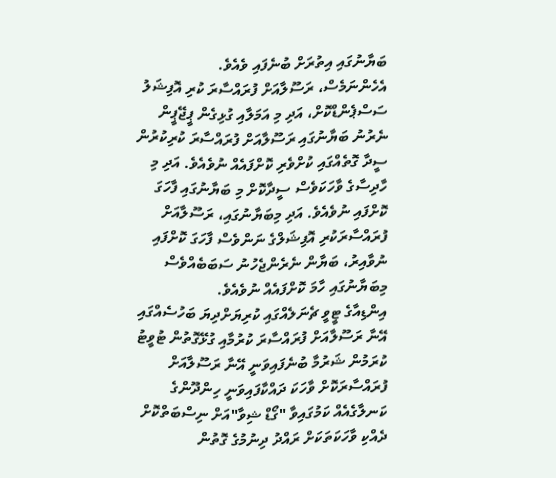ބަޔާނުގައި އިތުރަށް ބުނެފައި ވެއެވެ.
އެހެންނަމެސް، ރަސޫލާއަށް ފުރައްސާރަ ކުރި އޮފިޝަލު ސަސްޕެންޑްކޮށް، އަދި މި އަމަލާއި ގުޅިގެން ޕީޖޭޕީން ނެރުނު ބަޔާނުގައި ރަސޫލާއަށް ފުރައްސާރަ ކުރިކުރުން ސީދާ ގޮތެއްގައި ކުށްވެރި ކޮށްފައެއް ނުވެއެވެ. އަދި މި ހާދިސާގެ ވާހަކަވެސް ސީދާކޮށް މި ބަޔާނުގައި ފާހަގަ ކޮށްފައި ނުވެއެވެ. އަދި މިބަޔާނުގައި، ރަސޫލާއަށް ފުރައްސާރަކުރި އޮފިޝަލްގެ ނަންވެސް ފާހަގަ ކޮށްފައި ނުވާއިރު، ބަޔާން ނެރެންޖެހުނު ސަބަބެއްވެސް މިބަޔާނުގައި ހާމަ ކޮށްފައެއް ނުވެއެވެ.
އިންޑިއާގެ ޓީވީ ޗެނަލެއްގައި ކުރިޔަށްދިޔަ ބަހުސެއްގައި އޭނާ ރަސޫލާއަށް ފުރައްސާރަ ކުރުމާއި ގުޅޭގޮތުން ޓުވީޓު ކުރަމުން ޝަރުމާ ބުނެފައިވަނީ އޭނާ ރަސޫލާއަށް ފުރައްސާރަކޮށް ވާހަކަ ދައްކާފައިވަނީ ހިންދޫންގެ ކަނލާގެއެއް ކަމުގައިވާ "ގޯޑް ޝިވާ"އަށް ނިސްބަތްކޮށް ދެއްކި ވާހަކަތަކަށް ރައްދު ދިނުމުގެ ގޮތުން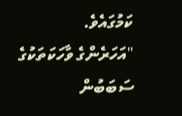ކަމުގައެވެ.
"އަހަރެންގެ ވާހަކަތަކުގެ ސަބަބުން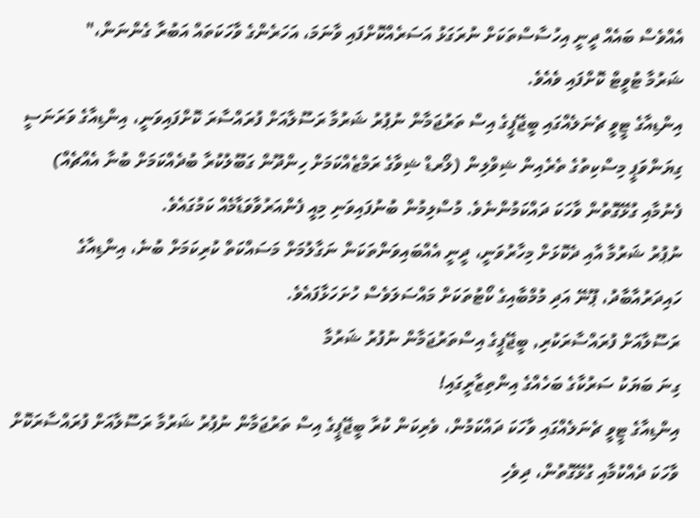އެއްވެސް ބައެއް ދީނީ އިހުސާސްތަކަށް ނުރަގަޅު އަސަރެއްކޮށްފައި ވާނަމަ، އަހަރެންގެ ވާހަކަތައް އަބުރާ ގެންނަން،"
ޝަރުމާ ޓުވީޓް ކޮށްފައި ވެއެވެ.
އިންޑިއާގެ ޓީވީ ޗެނަލެއްގައި ބީޖޭޕީގެ އިސް ތަރުޖަމާން ނުޕުރު ޝަރުމާ ރަސޫލާއަށް ފުރައްސާރަ ކޮށްފައިވަނީ، އިންޑިއާގެ ވަރަނަސީ ގިޔަންވަޕީ މިސްކިތުގެ ތެރެއިން ޝިވްލިން (ލޯރޑް ޝިވާގެ ރަމްޒެއްކަމަށް ހިންދޫން ގަބޫލުކުރާ ބުދެއްކަމަށް ބުނާ އެއްޗެއް) ފެނުމާއި ގުޅޭގޮތުން ވާހަކަ ދައްކަމުންނެވެ. މުސްލިމުން ބުނުފައިވަނި މިއީ ފެންއަރުވާވަޑާމެއް ކަމުގައެވެ.
ނުޕުރު ޝަރުމާ އާއި ދެކޮޅަށް މިހާރުވަނީ، ދީނީ އެއްބައިވަންތަކަން ނަގާލުމަށް މަސައްކަތް ކުރިކަމަށް ބުނެ، އިންޑިއާގެ ހައިދަރުއާބާދު، ޕޫނޭ އަދި މުމްބާއިގެ ކޯޓުތަކަށް މައްސަލަވެސް ހުށަހަޅާފައެވެ.
ރަސޫލާއަށް ފުރައްސާރަކުރި, ބީޖޭޕީގެ އިސްތަރުޖަމާން ނުފުރު ޝަރުމާ
ގިނަ ބަޔަކު ސަރުކާގެ ބަހެއްގެ އިންތިޒާރީގައި!
އިންޑިއާގެ ޓީވީ ޗެނަލެއްގައި ވާހަކަ ދައްކަމުން، ވެރިކަން ކުރާ ބީޖޭޕީގެ އިސް ތަރުޖަމާން ނުޕުރު ޝަރުމާ ރަސޫލާއަށް ފުރައްސާރަކޮށް ވާހަކަ ދެއްކުމާއި ގުޅޭގޮތުން، ދިވެހި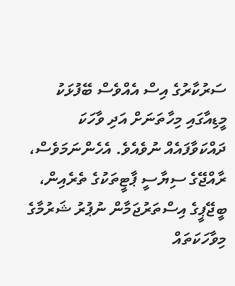ސަރުކާރުގެ އިސް އެއްވެސް ބޭފުޅަކު މީޑިއާގައި މިހާތަނަށް އަދި ވާހަކަ ދައްކަވާފައެއް ނުވެއެވެ. އެހެންނަމަވެސް، ރާއްޖޭގެ ސިޔާސީ ޕާޓީތަކުގެ ތެރެއިން، ބީޖޭޕީގެ އިސްތަރުޖަމާން ނުޕުރު ޝަރުމާގެ މިވާހަކަތައް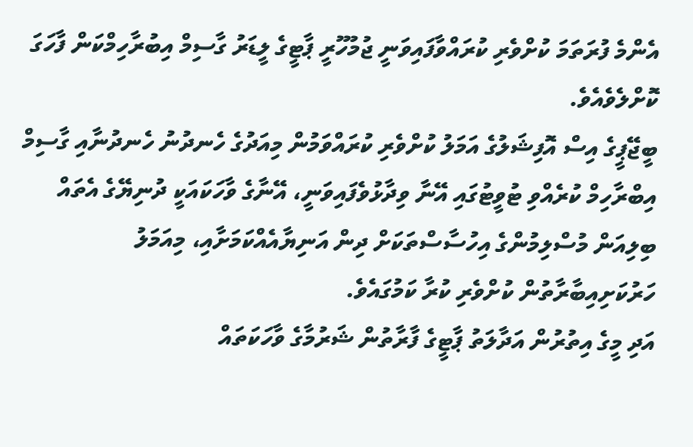އެންމެ ފުރަތަމަ ކުށްވެރި ކުރައްވާފައިވަނީ ޖުމުހޫރީ ޕާޓީގެ ލީޑަރު ގާސިމް އިބުރާހިމްކަން ފާހަގަ ކޮށްލެވެއެވެ.
ބީޖޭޕީގެ އިސް އޮފިޝަލުގެ އަމަލު ކުށްވެރި ކުރައްވަމުން މިއަދުގެ ހެނދުނު ހެނދުނާއި ގާސިމް އިބްރާހިމް ކުރެއްވި ޓުވީޓުގައި އޭނާ ވިދާޅުވެފައިވަނީ، އޭނާގެ ވާހަކައަކީ ދުނިޔޭގެ އެތައް ބިލިއަން މުސްލިމުންގެ އިހުސާސްތަކަށް ދިން އަނިޔާއެއްކަމަށާއި، މިއަމަލު ހަރުކަށިއިބާރާތުން ކުށްވެރި ކުރާ ކަމުގައެވެ.
އަދި މީގެ އިތުރުން އަދާލަތު ޕާޓީގެ ފާރާތުން ޝަރުމާގެ ވާހަކަތައް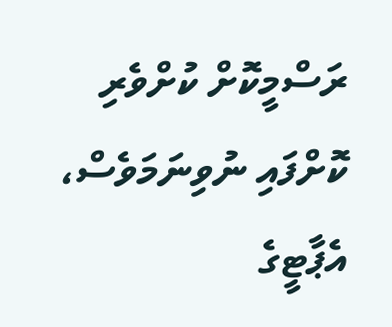ރަސްމީކޮށް ކުށްވެރި ކޮށްފައި ނުވިނަމަވެސް، އެޕާޓީގެ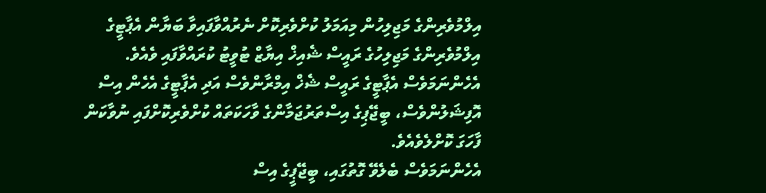އިލްމުވެރިންގެ މަޖިލިހުން މިއަމަލު ކުށްވެރިކޮށް ނެރުއްވާފައިވާ ބަޔާން އެޕާޓީގެ އިލްމުވެރިންގެ މަޖިލިހުގެ ރައީސް ޝެއިޚް އިޔާޒް ޓުވީޓު ކުރައްވާފައި ވެއެވެ. އެހެންނަމަވެސް އެޕާޓީގެ ރައީސް ޝެޚް އިމްރާންވެސް އަދި އެޕާޓީގެ އެހެން އިސް އޮފިޝަލުންވެސް، ބީޖޭޕިގެ އިސްތަރުޖަމާންގެ ވާހަކަތައް ކުށްވެރިކޮށްފައި ނުވާކަން ފާހަގަ ކޮށްލެވެއެވެ.
އެހެންނަމަވެސް ބެލެވޭ ގޮތުގައި، ބީޖޭޕީގެ އިސް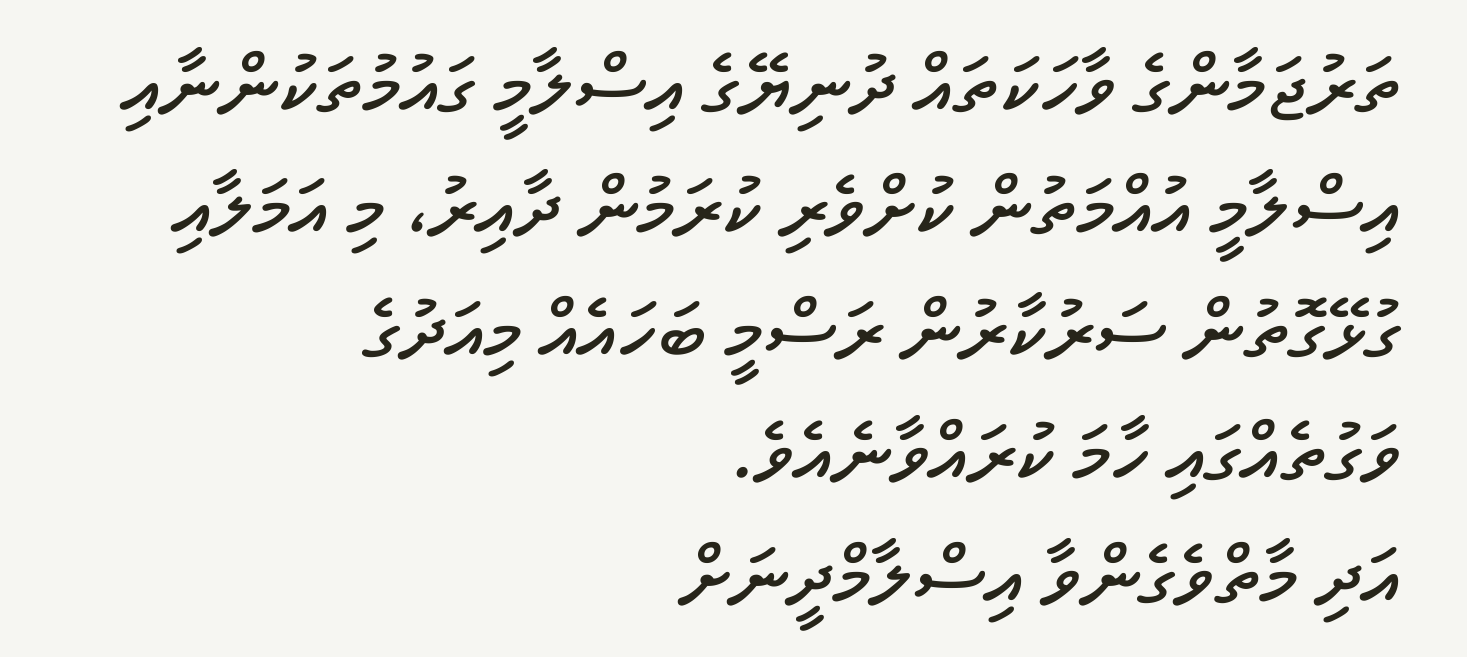ތަރުޖަމާންގެ ވާހަކަތައް ދުނިޔޭގެ އިސްލާމީ ގައުމުތަކުންނާއި އިސްލާމީ އުއްމަތުން ކުށްވެރި ކުރަމުން ދާއިރު، މި އަމަލާއި ގުޅޭގޮތުން ސަރުކާރުން ރަސްމީ ބަހައެއް މިއަދުގެ ވަގުތެއްގައި ހާމަ ކުރައްވާނެއެވެ.
އަދި މާތްވެގެންވާ އިސްލާމްދީނަށް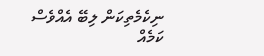ނިކެމެތިކަން ލިބޭ އެއްވެސް ކަމެއް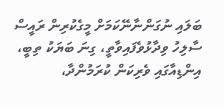ބަލައި ނުގަންނާނޭކަމަށް މީގެކުރިން ރައީސް ސާލިހު ވިދާޅުވެފައިވާތީ، ގިނަ ބަޔަކު ތިބީ، އިންޑިއާގައި ވެރިކަން ކުރަމުންދާ،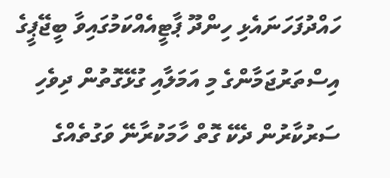ހައްދުފަހަނައެޅި ހިންދޫ ޕާޓީއެއްކަމުގައިވާ ބީޖޭޕީގެ އިސްތަރުޖަމާންގެ މި އަމަލާއި ގުޅޭގޮތުން ދިވެހި ސަރުކާރުން ދެކޭ ގޮތް ހާމަކުރާނޭ ވަގުތެއްގެ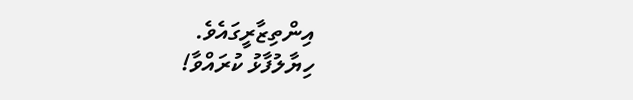އިންތިޒާރީގައެވެ.
ހިޔާލުފާޅު ކުރައްވާ!